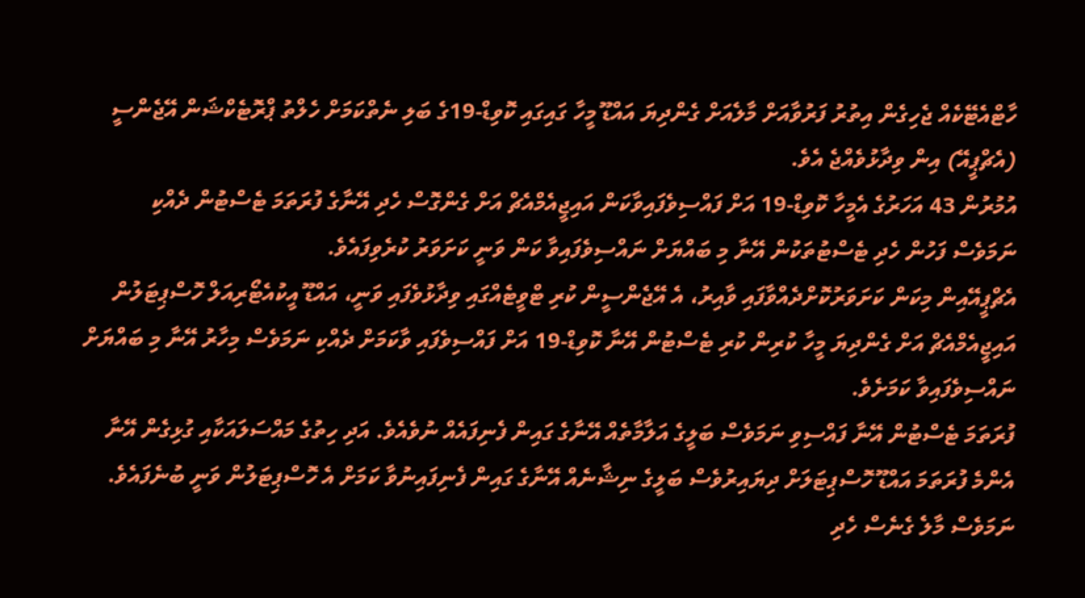ހާޓްއެޓޭކެއް ޖެހިގެން އިތުރު ފަރުވާއަށް މާލެއަށް ގެންދިޔަ އައްޑޫ މީހާ ގައިގައި ކޮވިޑް-19ގެ ބަލި ނެތްކަމަށް ހެލްތު ޕްރޮޓެކްޝަން އޭޖެންސީ (އެޗްޕީއޭ) އިން ވިދާޅުވެއްޖެ އެވެ.
އުމުރުން 43 އަހަރުގެ އެމީހާ ކޮވިޑް-19 އަށް ފައްސިވެފައިވާކަން އައިޖީއެމްއެޗް އަށް ގެންގޮސް ހެދި އޭނާގެ ފުރަތަމަ ޓެސްޓުން ދެއްކި ނަމަވެސް ފަހުން ހެދި ޓެސްޓުތަކުން އޭނާ މި ބައްޔަށް ނައްސިވެފައިވާ ކަން ވަނީ ކަށަވަރު ކުރެވިފައެވެ.
އެޗްޕީއޭއިން މިކަން ކަށަވަރުކޮށްދެއްވާފައި ވާއިރު، އެ އޭޖެންސީން ކުރި ޓްވީޓެއްގައި ވިދާޅުވެފައި ވަނީ، އައްޑޫ އީކުއެޓޯރިއަލް ހޮސްޕިޓަލުން އައިޖީއެމްއެޗް އަށް ގެންދިޔަ މީހާ ކުރިން ކުރި ޓެސްޓުން އޭނާ ކޮވިޑް-19 އަށް ފައްސިވެފައި ވާކަމަށް ދެއްކި ނަމަވެސް މިހާރު އޭނާ މި ބައްޔަށް ނައްސިވެފައިވާ ކަމަށެވެ.
ފުރަތަމަ ޓެސްޓުން އޭނާ ފައްސިވި ނަމަވެސް ބަލީގެ އަލާމާތެއް އޭނާގެ ގައިން ފެނިފައެއް ނުވެއެވެ. އަދި ހިތުގެ މައްސަލައަކާއި ގުޅިގެން އޭނާ އެންމެ ފުރަތަމަ އައްޑޫ ހޮސްޕިޓަލަށް ދިޔައިރުވެސް ބަލީގެ ނިޝާނެއް އޭނާގެ ގައިން ފެނިފައިނުވާ ކަމަށް އެ ހޮސްޕިޓަލުން ވަނީ ބުނެފައެވެ.
ނަމަވެސް މާލެ ގެނެސް ހެދި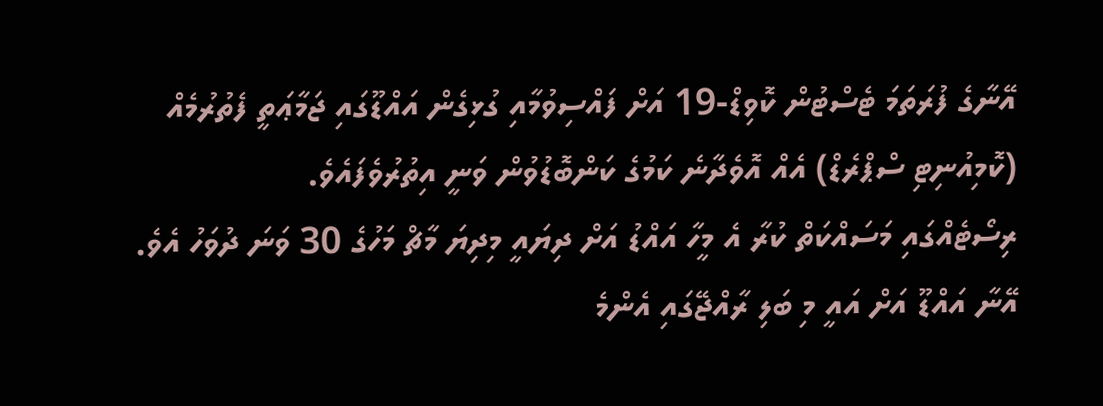އޭނާގެ ފުރަތަމަ ޓެސްޓުން ކޮވިޑް-19 އަށް ފައްސިވުމާއި ގުޅިގެން އައްޑޫގައި ޖަމާޢަތީ ފެތުރުމެއް (ކޮމިއުނިޓި ސްޕްރެޑް) އެއް އޮވެދާނެ ކަމުގެ ކަންބޮޑުވުން ވަނީ އިތުރުވެފައެވެ.
ރިސޯޓެއްގައި މަސައްކަތް ކުރާ އެ މީހާ އައްޑު އަށް ދިޔައީ މިދިޔަ މާޗް މަހުގެ 30 ވަނަ ދުވަހު އެވެ. އޭނާ އައްޑޫ އަށް އައީ މި ބަލި ރާއްޖޭގައި އެންމެ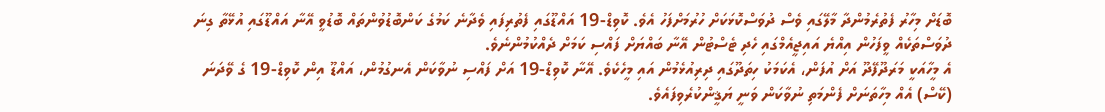ބޮޑަށް މިހާރު ފެތުރެމުންދާ މާލޭގައި ވެސް ދުވަސްކޮޅަކަށް ހުރުމަށްފަހު އެވެ. ކޮވިޑް-19 އައްޑޫގައި ފެތުރިފައި ވެދާނެ ކަމުގެ ކަންބޮޑުވުންތައް ބޮޑުވީ އޭނާ އައްޑޫގައި އުޅޭތާ ގިނަ ދުވަސްތަކެއް ވީފަހުން އިއްޔެ އައިޖީއެމްގައި ހެދި ޓެސްޓުން އޭނާ ބައްޔަށް ފައްސި ކަމަށް ދެއްކުމުންނެވެ.
އެ މީހާއަކީ މަރަދޫފޭދޫ އަށް އުފަން، އެކަމަކު ހިތަދޫގައި ދިރިއުޅެމުން އައި މީހެކެވެ. އޭނާ ކޮވިޑް-19 އަށް ފައްސި ނުވާކަން އެނގުމުން، އައްޑޫ އިން ކޮވިޑް-19 ގެ ވޭދަނަ (ކޭސް) އެއް މިހާތަނަށް ފެންމަތި ނުވާކަން ވަނީ ޔަޤީންކުރެވިފައެވެ.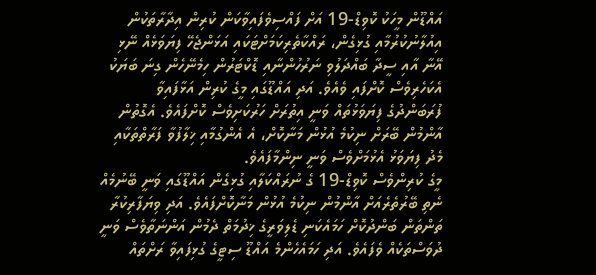އައްޑޫން މީހަކު ކޮވިޑް-19 އަށް ފައްސިވެފައިވާކަން ކުރިން އިދާރާތަކުން އިއުލާނުކުރުމާއި ގުޅިގެން، ރައްކާތެރިކަމަށްޓަކައި އަޅަންޖެހޭ ފިޔަވަޅެއް ނޭޅި އޭނާ އާއި ސީދާ ބައްދަލުވި ނަރުހުންނާއި ޑޮކްޓަރުން ހިމެނޭހެން ގިނަ ބަޔަކު އެކަހެރިވެސް ކޮށްފައި ވެއެވެ. އަދި އައްޑޫގައި މީގެ ކުރިން އަޅާފައިވާ ފުރަބަންދުގެ ފިޔަވަޅުތައް ވަނީ އިތުރަށް ހަރުކަށިވެސް ކޮށްފައެވެ. އެގޮތުން އާންމުން ބޭރަށް ނިކުމެ އުޅުން މަނާކޮށް، އެ އެންގުމާއި ޚިލާފުވާ ފަރާތްތަކާއި މެދު ފިޔަވަޅު އެޅުމަށްވެސް ވަނީ ނިންމާފައެވެ.
މީގެ ކުރިންވެސް ކޮވިޑް-19 ގެ ނުރައްކަލާއި ގުޅިގެން އައްޑޫގައި ވަނީ ބޭނުމެއް ނެތި ބޭރުތެރެއަށް އާންމުން ނިކުމެ އުޅުން މަނާކޮށްފައެވެ. އަދި ވިޔަފާރިކުރާ ތަންތަން ބަންދުކޮށް ހަމައެކަނި ޑެލިވަރީގެ ޚިދުމަތް ދެމުން އަންނަތާވެސް ވަނީ ދުވަސްތަކެއް ވެފައެވެ. އަދި ހަމައެހެންމެ އައްޑޫ ސިޓީގެ ގުޅިފައިވާ ރަށްތައް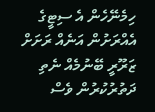ހިމެނޭހެން އެ ސިޓީގެ އެއްރަށުން އަނެއް ރަށަށް ޒަރޫރީ ބޭނުމެއް ނެތި ދަތުރުކުރުން ވެސް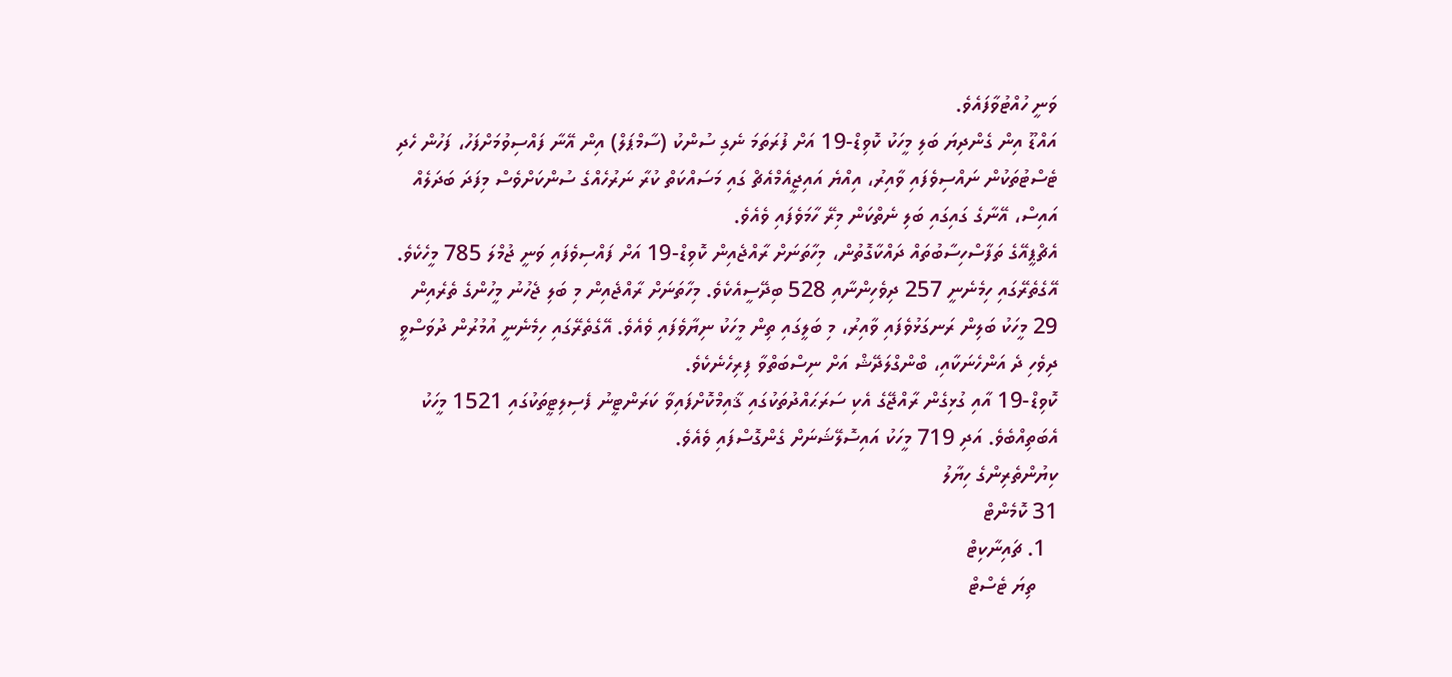ވަނީ ހުއްޓުވާފައެވެ.
އައްޑޫ އިން ގެންދިޔަ ބަލި މީހަކު ކޮވިޑް-19 އަށް ފުރަތަމަ ނެގި ސުންކު (ސާމްޕަލް) އިން އޭނާ ފައްސިވުމަށްފަހު، ފަހުން ހެދި ޓެސްޓުތަކުން ނައްސިވެފައި ވާއިރު، އިއްޔެ އައިޖީއެމްއެޗް ގައި މަސައްކަތް ކުރާ ނަރުހެއްގެ ސުންކަށްވެސް މިފަދަ ބަދަލެއް އައިސް، އޭނާގެ ގައިގައި ބަލި ނެތްކަން މިރޭ ހާމަވެފައި ވެއެވެ.
އެޗްޕީއޭގެ ތަފާސްހިސާބުތައް ދައްކާގޮތުން، މިހާތަނަށް ރާއްޖެއިން ކޮވިޑް-19 އަށް ފައްސިވެފައި ވަނީ ޖުމްލަ 785 މީހެކެވެ. އޭގެތެރޭގައި ހިމެނެނީ 257 ދިވެހިންނާއި 528 ބިދޭސީއެކެވެ. މިހާތަނަށް ރާއްޖެއިން މި ބަލި ޖެހުނު މީހުންގެ ތެރެއިން 29 މީހަކު ބަލިން ރަނގަޅުވެފައި ވާއިރު، މި ބަލީގައި ތިން މީހަކު ނިޔާވެފައި ވެއެވެ. އޭގެތެރޭގައި ހިމެނެނީ އުމުރުން ދުވަސްވީ ދިވެހި ދެ އަންހެނަކާއި، ބްންގްލަދޭޝް އަށް ނިސްބަތްވާ ފިރިހެނެކެވެ.
ކޮވިޑް-19 އާއި ގުޅިގެން ރާއްޖޭގެ އެކި ސަރަޙައްދުތަކުގައި ޤާއިމްކޮށްފައިވާ ކަރަންޓީނު ފެސިލިޓީތަކުގައި 1521 މީހަކު އެބަތިއްބެވެ. އަދި 719 މީހަކު އައިސޮލޭޝަނަށް ގެންގޮސްފައި ވެއެވެ.
ކިޔުންތެރިންގެ ހިޔާލު
31 ކޮމެންޓް
  1. ޗައިނާކިޓް
    ތިޔަ ޓެސްޓް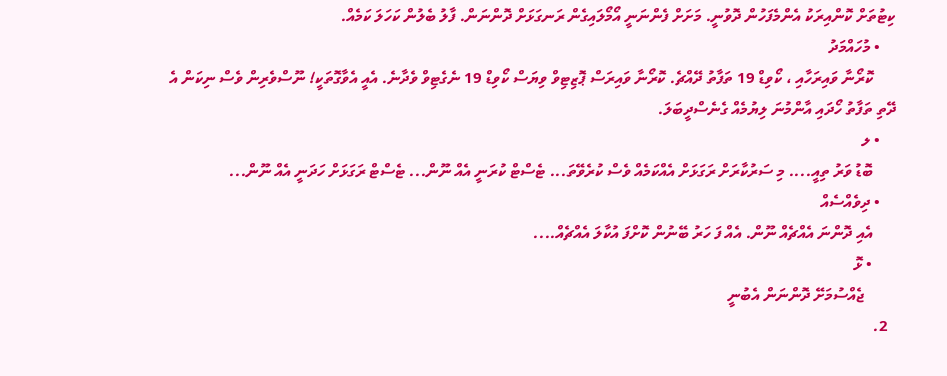ކިޓުތަށް ކޮންއިރަކު އެންމެފަހުން ދޮވުނީ. މަށަށް ފެންނަނީ އޯމޯލައިގެން ރަނގަޅަށް ދޮންނަން. ފާލު ބެލުން ކަހަލަ ކަމެއް.
    • މުހައްމަދު
      ކޮރޯނާ ވައިރަހާއި ، ކޯވިޑް 19 ތަފާތު ދޭއްޗެ. ކޮރޯނާ ވައިރަސް ޕޮޒިޓިވް ވިޔަސް ކޯވިޑް 19 ނެގެޓިވް ވެދާނެ. އެއީ އެވާގޮތަކީ! ނޫސްވެރިން ވެސް ނިކަން އެ ދޭތި ތަފާތު ހޯދައި އާންމުނަ ލިޔުމެއް ގެނެސްދީބަލަ.
    • ލ
      ބޮޑު ވަރު ތިއީ.... މި ސަރުކާރަށް ރަގަޅަށް އެއްކަމެއް ވެސް ކުރެވޭތަ... ޓެސްޓް ކުރަނީ އެއް ނޫން... ޓެސްޓް ރަގަޅަށް ހަދަނީ އެއް ނޫން...
    • ދިވެއްސެއް
      އެއި ދޮންނަ އެއްޗެއް ނޫން. އެއް ފަ ހަރު ބޭނުން ކޮށްފަ އުކާލަ އެއްޗެއް....
      • ޅޮ
        ޖެއްސުމަށޭ ދޮންނަން އެބުނީ
  2.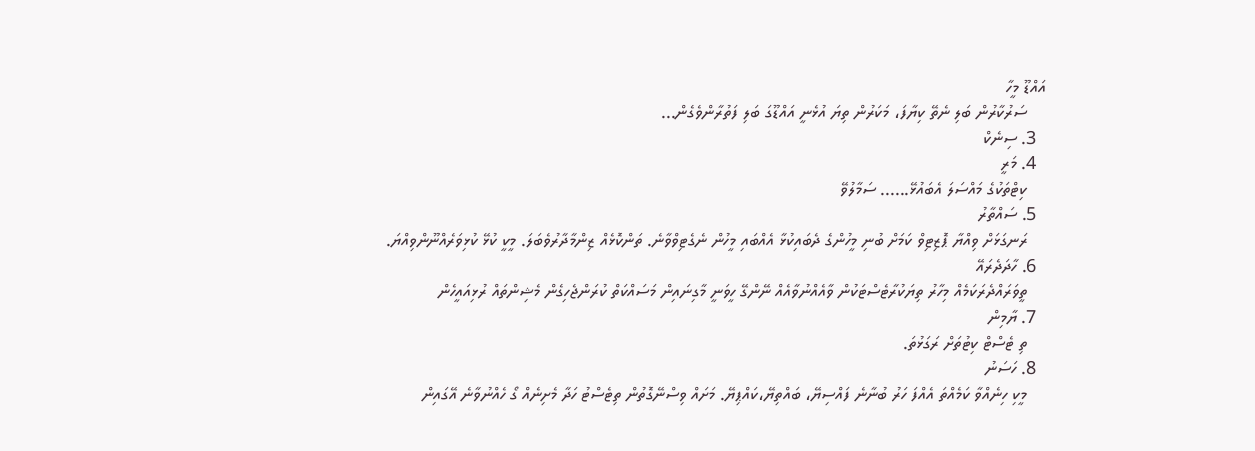އައްޑޫ މީހާ
    ސަރުކާރުން ބަލި ނެތޭ ކިޔާފަ، މަކަރުން ތިޔަ އުޅެނީ އައްޑޫގަ ބަލި ފަތުރާންވެގެން...
  3. ސިނެކް
  4. މަރީ
    ކިޓްތަކުގެ މައްސަލަ އެބައުޅޭ...... ސަމާލުވޭ
  5. ސައްތާރު
    ރަނގަޅަށް ވިއްޔާ ޕޮޒިޓިވް ކަމަށް ބުނި މީހުންގެ ދެބައިކުޅާ އެއްބައި މީހުން ނެގެޓިވްވާނެ. ތަންކޮޅެއް ޒިންމާދާރުވެބަލަ. މީކީ ކުޅޭ ކުޅިވަރެއްނޫންވިއްޔަ.
  6. ހާދަދެރައޭ
    ތީވަރައްދެރަކަމެއް މިހާރު ތިޔަކުރާޓެސްޓަކުން ވާއެއްނުވާއެއް ނޭންގޭ ހީވަނީ މާގިނައިން މަސައްކަތް ކުރަންޖެހިގެން މެޝިންތައް ރުޅިއައީހެން
  7. ޔާމިން
    ތި ޓެސްޓް ކިޓުތަށް ރަގަޅުތަ.
  8. ހަސަނު
    މީކި ހިނެއްވާ ކަމެއްތަ އެއްފަ ހަރު ބުނާނެ ފައްސިޔޭ، ބައްތިޔޭ،ކައްޕިޔޭ. މަށައް ވިސްނޭގޮތުން ތިޓެސްޓު ހަދާ މެށިނެއް ގޯ ހެއްނުވާނެ އޭގައިން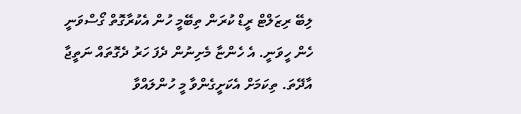ލިބޭ ރިޒަލްޓް ރީޑް ކުރަން ތިބޭމީ ހުން އެކުރާގޮތް ގޯސްވަނީ ހެން ހީވަނީ. އެ ހެންޏާ މެށިނުން ދެފަ ހަރު ދެގޮތައް ނަތީޖާ އާދޭތަ. ތިކަމަށް އެކަށީގެންވާ މީ ހުންލައްވާ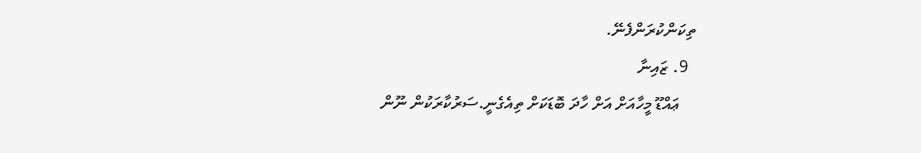ތިކަންކުރަންފެނޭ.
  9. ޒައިނާ
    ޢައްޑޫ މީހާއަށް އަށް ހާދަ ބޮޑަކަށް ތިއެގެނީ.ސަރުކާރަކުން ނޫން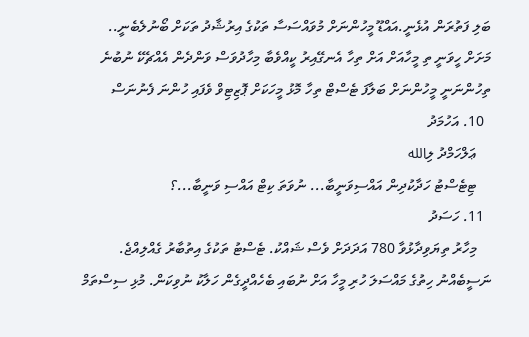ބަލި ފަތުރަން އުޅެނީ.އައްޑޫ މީހުންނަށް މުވައްސަސާ ތަކުގެ އިރުޝާދު ތަކަށް ބޯނުލެބެނީ.. މަށަށް ހީވަނީ ތި މީހާއަށް އަށް ތިހާ އެނގޭއިރު ކީއްވެބާ މިހާދުވަސް ވަންދެން އެއްޗެކޭ ނުބުނެ ތިހުންނަނީ މީހުންނަށް ބަލާފަ ޓެސްޓް ތިހާ މޮޅު މީހަކަށް ޕޮޒިޓިވް ވެފައި ހުންނަ ފެނުނަސް
  10. އަހުމަދު
    ޢަލްހަމްދު ލިالله
    ޓިޓެސްޓު ހަދާކުދިން އައްސިވަނީބާ... ނުވަތަ ކިޓް އައްސި ވަނީބާ...؟
  11. ހަސަދު
    މިހާރު ތިޔަވިދާޅުވާ 780 އަދަދަށް ވެސް ޝައްކު. ޓެސްޓު ތަކުގެ އިތުބާރު ގެއްލިއްޖެ. ނަސީބެއްނު ހިތުގެ މައްސަލަ ހުރި މީހާ އަށް ނުބައި ބެހެއްދީގެން ހަލާކު ނުވިކަން. މުޅި ސިސްތަމް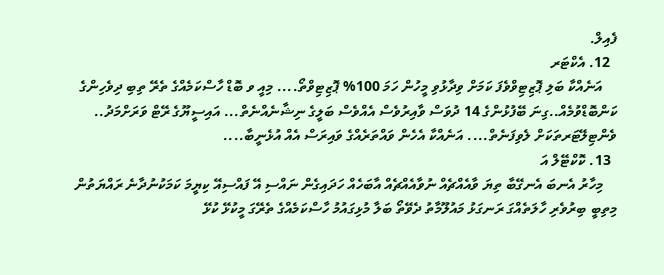ފެއިލް.
  12. އެކްޓަރ
    އަނެއްކާ ބަލި ޕޮޒިޓިވްވެފަ ކަމަށް ވިދާޅުވި މީހުން ހަމަ 100% ޕޮޒިޓިވްތޯ.... މިއީ ވ ބޮޑް ހާސްކަމެއްގެ ތެރޭ ތިބި ދިވެހިންގެ ކަންބޮޑްވުމެއް..ގިނަ ބޭފުޅުންގެ 14 ދުވަސް ވާއިރުވެސް އެއްވެސް ބަލީގެ ނިޝާނެއްނެތް... އައިސީޔޫގެ ރޭޓް ވަރަށްމަދު.. ވެންޓިލޭޓަރތަކަށް ލެވިފަނެތް.... އަނެއްކާ އެހެން ވައްތަރެއްގެ ވައިރަސް އެއް އުޅެނީބާ....
  13. ކޮކްޓޭލް އަ
    މިހާރު އެނބަ އެނގޭބާ ތިޔަ ވާއެއްޗެއް ނުވާއެއްޗެއް އާބަހެއް ހަދައިގެން ނައްސި އޭ ފައްސިއޭ ކިޔީމަ ކަމަކުނުދާނެ ރައްޔަތުން މިތިބީ ބިރުވެރި ހާލަތެއްގަ ރަނގަޅު މައުލޫމާތު ދެވޭތޯ ބަލާ މުޅިގައުމު ހާސްކަމެއްގެ ތެރޭގަ މީކުޅޭ ކުޅޭ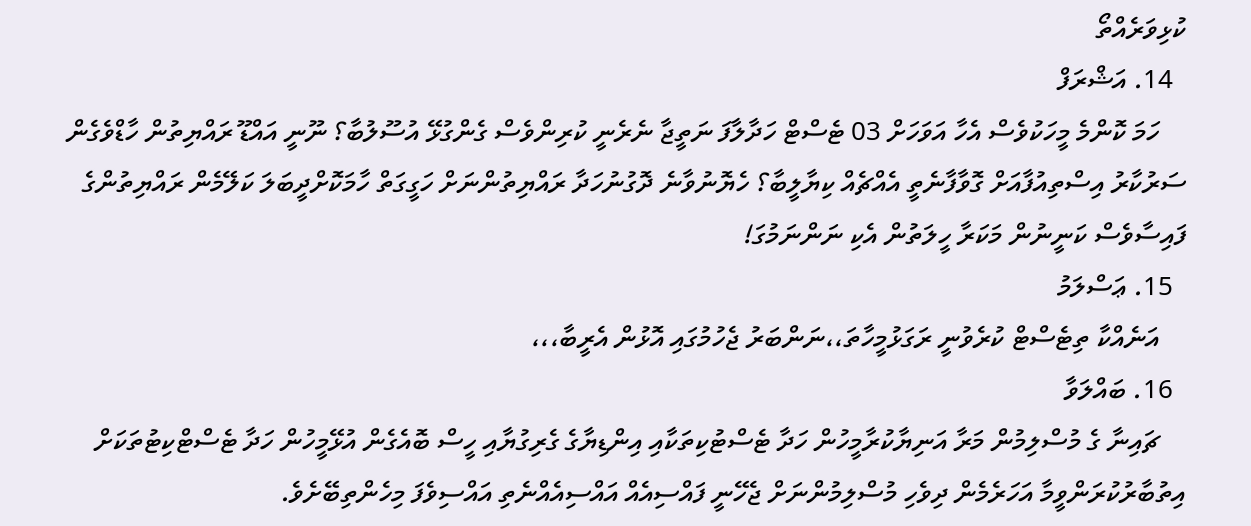ކުޅިވަރެއްތޯ
  14. އަޝްރަފް
    ހަމަ ކޮންމެ މީހަކުވެސް އެހާ އަވަހަށް 03 ޓެސްޓް ހަދާލާފަ ނަތީޖާ ނެރެނީ ކުރިންވެސް ގެންގުޅޭ އުސޫލުބާ؟ ނޫނީ އައްޑޫ ރައްޔިތުން ހާޑްވެގެން ސަރުކާރު އިސްތިއުފާއަށް ގޮވާފާނެތީ އެއްޗެއް ކިޔާލީބާ؟ ހެޔޮނުވާނެ ދޮގުނުހަދާ ރައްޔިތުންނަށް ހަގީގަތް ހާމަކޮށްދީބަލަ ކަލޭމެން ރައްޔިތުންގެ ފައިސާވެސް ކަނީނުން މަކަރާ ހީލަތުން އެކި ނަންނަމުގަ!
  15. ޢަސްލަމު
    އަނެއްކާ ތިޓެސްޓް ކުރެވުނީ ރަގަޅުމީހާތަ،،ނަންބަރު ޖެހުމުގައި އޮޅުން އެރީބާ،،،
  16. ބައްލަވާ
    ޗައިނާ ގެ މުސްލިމުން މަރާ އަނިޔާކުރާމީހުން ހަދާ ޓެސްޓުކިތަކާއި އިންޑިޔާގެ ގެރިގުޔާއި ހީސް ބޮއެގެން އުޅޭމީހުން ހަދާ ޓެސްޓްކިޓުތަކަށް އިތުބާރުކުރަންވީމާ އަހަރެމެން ދިވެހި މުސްލިމުންނަށް ޖެހޭނީ ފައްސިއެއް އައްސިއެއްނެތި އައްސިވެފަ މިހެންތިބޭށެވެ.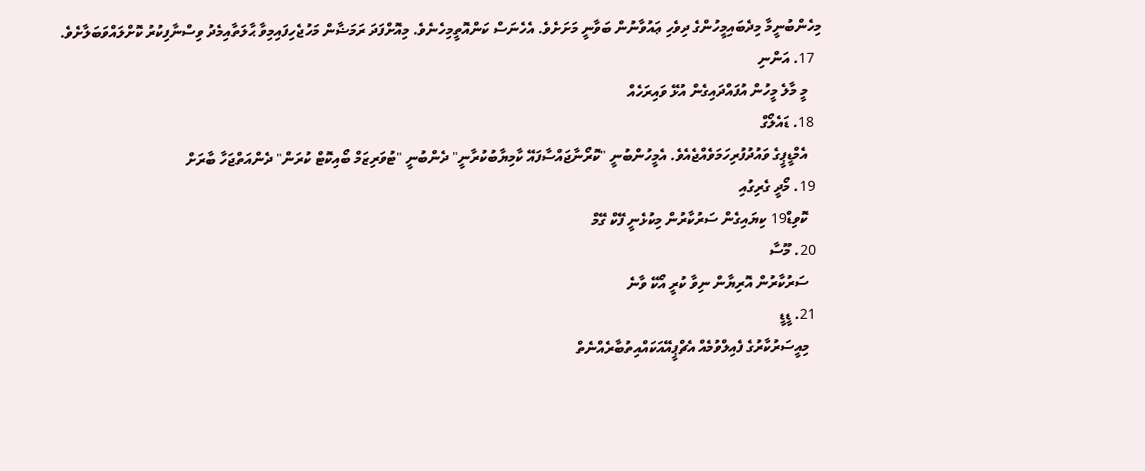މިހެންބުނީމާ މިދެބައިމީހުންގެ ދިވެހި ޢައުވާނުން ބަވާނީ މަށަށެވެ. އެހެނަސް ކަންއޮތީމިހެނެވެ. މިއޮށްފަދަ ރަމަޟާން މަހުޖެހިފައިމިވާ ޙާލަތާއިމެދު ވިސްނާފިކުރު ކޮށްލައްވަބަލާށެވެ.
  17. އަންނި
    މީ މާލެ މީހުން އުފައްދައިގެން އުޅޭ ވައިރަހެއް
  18. ޑައެލޯގް
    އެމްޑީޕީގެ ވައުދުފުރިހަމަވެއްޖެއެވެ. އެމީހުންބުނީ "ކޮރޯނާޖައްސާފައޭ ކާމިޔާބުކުރާނީ" ދެންބުނީ "ޓުވަރިޒަމް ބޯއިކޮޓް ކުރަން" ދެންއަތްޖަހާ ބާރަށް
  19. މޯދީ ގެރިގުއި
    ކޮވިޑް19 ކިޔައިގެން ސަރުކާރުން މިކުޅެނީ ފޭކް ގޭމް
  20. މޫސާ
    ސަރުކާރުން އޮރިޔާން ނިވާ ކުރީ އޯކޭ ވާނެ
  21. ޑީޑީ
    މިއީސަރުކާރުގެ ފެއިލްވުމެއް އެޗްޕީއޭއަކައްއިތުބާރެއްނެތް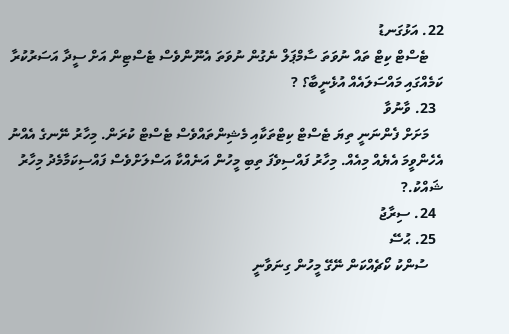22. އަޅުގަނޑު
    ޓެސްޓް ކިޓް ތައް ނުވަތަ ސާމްޕަލް ނެގުން ނުވަތަ އެނޫންވެސް ޓެސްޓިން އަށް ސީދާ އަސަރުކުރާ ކަމެއްގައި މައްސަލައެއް އުޅެނީބާ؟ ?
  23. ވާނުވާ
    މަށަށް ފެންނަނީ ތިޔަ ޓެސްޓް ކިޓްތަކާއި މެޝިންތައްވެސް ޓެސްޓް ކުރަން. މިހާރު ނޭނގެ އެއްނު އެހެންވީމަ އެޔެއް މިއެއް. މިހާރު ފައްސިވެފަ ތިބި މީހުން އަނެއްކާ އަސްލަށްވެސް ފައްސިކަމާމެދު މިހާރު ޝައްކު.?
  24. ސިރާޖު
  25. ޙުސޭ
    ސުންކު ކޯޗެއްކަން ނޭގޭ މީހުން ގިނަވާނީ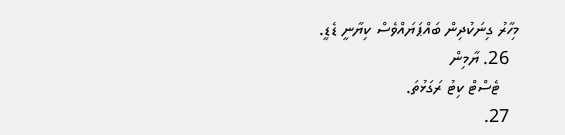މިހާރު ގިނަކުދިން ބައްޕަޔައްވެސް ކިޔާނީ ޑެޑީ.
  26. ޔާމިން
    ޓެސްޓް ކިޓު ރަގަޅުތަ.
  27.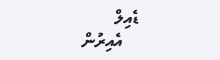ޑެއިލް
    އެއިރުން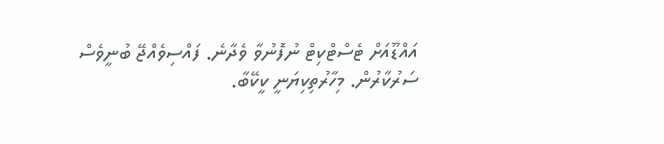އައްޑޫއަށް ޓެސްޓްކިޓް ނުފޮނުވާ ވެދާނެ. ފައްސިވެއްޖޭ ބުނީވެސް ސަރުކާރުން. މިހާރުތިކިޔަނީ ކީކޭބާ.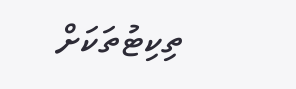ތިކިޓުތަކަށް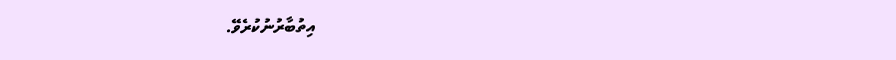އިތުބާރުނުކުރެވޭ.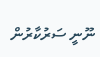ނޫނީ ސަރުކާރުން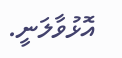އޮޅުވާލަނީ.